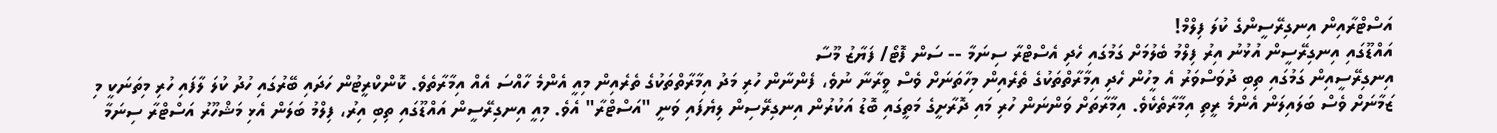އަސްޓްރާއިން އިނގިރޭސީންގެ ކުލަ ފިލްމް!
އައްޑޫގައި އިނގިރޭސީން އުޅުނު އިރު ފިލްމު ބެލުމަށް ގަމުގައި ހެދި އެސްޓްރާ ސިނަމާ -- ސަން ފޮޓޯ/ ފަޔާޒު މޫސާ
އިނގިރޭސީއިން ގަމުގައި ތިބި ދުވަސްވަރު އެ މީހުން ހެދި އިމާރާތްތަކުގެ ތެރެއިން މިހާތަނަށް ވެސް ވީރާނާ ނުވެ، ފެންނާން ހުރި މަދު އިމާރާތްތަކުގެ ތެރެއިން މިއީ އެންމެ ހާއްސަ އެއް އިމާރާތެވެ. ކޮންކްރީޓުން ހަދައި ބޭރުގައި ހުދު ކުލަ ލާފައި ހުރި މިތަނަކީ މި ޒަމާނަށް ވެސް ބަލައިލަން އެންމެ ރީތި އިމާރާތެކެވެ. އިމާރާތަށް ވަންނަން ހުރި މައި ދޮރާށީގެ މަތީގައި ބޮޑު އަކުރުން އިނގިރޭސިން ލިޔެފައި ވަނީ "އަސްޓްރާ" އެވެ. މިއީ އިނގިރޭސީން އައްޑޫގައި ތިބި އިރު، ފިލްމު ބަލަން އެޅި މަޝްހޫރު އަސްޓްރާ ސިނަމާ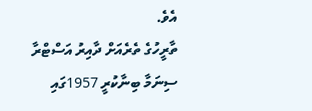އެވެ.
ތާރީހުގެ ތެރެއަށް ދާއިރު އަސްޓްރާ ސިނަމާ ބިނާކުރީ 1957ގައި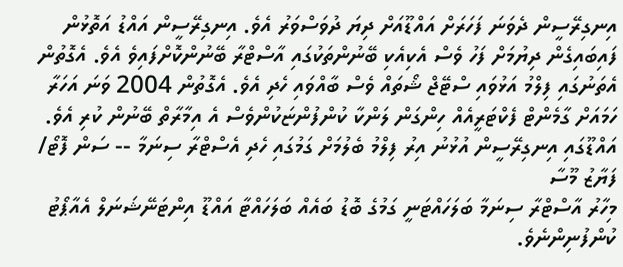އިނގިރޭސީން ދެވަނަ ފަހަރަށް އައްޑޫއަށް ދިޔަ ދުވަސްވަރު އެވެ. އިނގިރޭސީން އައްޑު އަތޮޅުން ފައިބައިގެން ދިޔުމަށް ފަހު ވެސް އެކިއެކި ބޭނުންތަކުގައި އާސްޓްރާ ބޭނުންކޮށްފައިވެ އެވެ. އެގޮތުން އެތަނުގައި ފިލްމު އަޅުވައި ސްޓޭޖް ޝޯތައް ވެސް ބާއްވައި ހެދި އެވެ. އެގޮތުން 2004 ވަނަ އަހަރާ ހަމައަށް ގާމެންޓް ފެކްޓަރީއެއް ހިންގަން ލަންކާ ކުންފުންޏަކުންވެސް އެ އިމާރާތް ބޭނުން ކުރި އެވެ.
އައްޑޫގައި އިނގިރޭސީން އުޅުނު އިރު ފިލްމު ބެލުމަށް ގަމުގައި ހެދި އެސްޓްރާ ސިނަމާ -- ސަން ފޮޓޯ/ ފަޔާޒު މޫސާ
މިހާރު އާސްޓްރާ ސިނަމާ ބަލަހައްޓަނީ ގަމުގެ ބޮޑު ބައެއް ބަލަހައްޓާ އައްޑޫ އިންޓަނޭޝަނަލް އެއާޕޯޓު ކުންފުނިންނެވެ.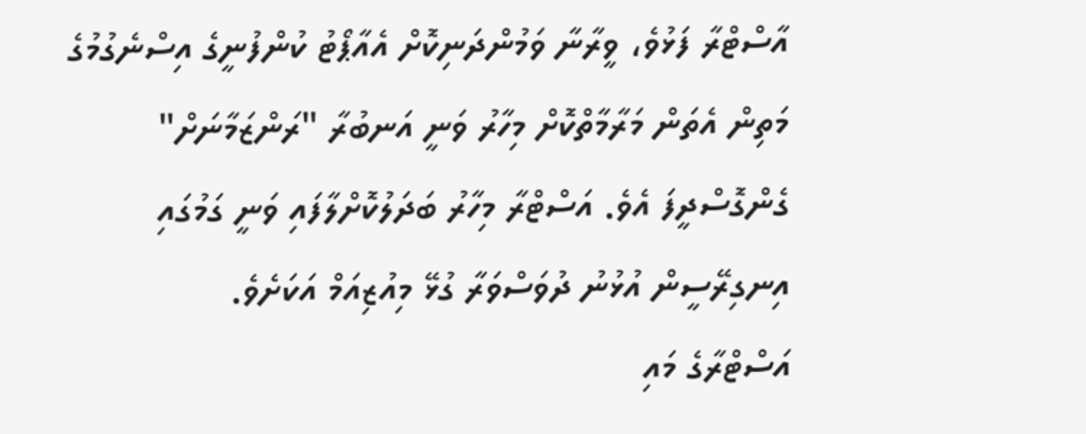އާސްޓްރާ ފަޅުވެ، ވީރާނާ ވަމުންދަނިކޮށް އެއާޕޯޓު ކުންފުނީގެ އިސްނެގުމުގެ މަތިން އެތަން މަރާމާތްކޮށް މިހާރު ވަނީ އަނބުރާ "ރަންޒަމާނަށް" ގެންގޮސްދީފަ އެވެ. އަސްޓްރާ މިހާރު ބަދަލުކޮށްލާފައި ވަނީ ގަމުގައި އިނގިރޭސީން އުޅުނު ދުވަސްވަރާ ގުޅޭ މިއުޒިއަމް އަކަށެވެ.
އަސްޓްރާގެ މައި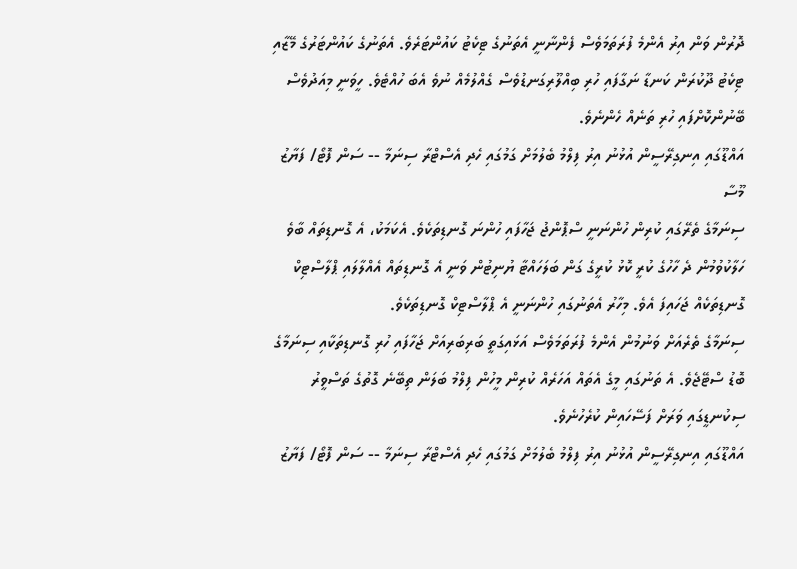ދޮރުން ވަން އިރު އެންމެ ފުރަތަމަވެސް ފެންނާނީ އެތަނުގެ ޓިކެޓު ކައުންޓަރެވެ. އެތަނުގެ ކައުންޓަރުގެ މޭޒާއި ޓިކެޓު ދޫކުރަން ކަނޑާ ނަގާފައި ހުރި ބިއްލޫރިގަނޑުވެސް ގެއްލުމެއް ނުވެ އެބަ ހުއްޓެވެ. ހީވަނީ މިއަދުވެސް ބޭނުންކޮށްފައި ހުރި ތަނެއް ހެންނެވެ.
އައްޑޫގައި އިނގިރޭސީން އުޅުނު އިރު ފިލްމު ބެލުމަށް ގަމުގައި ހެދި އެސްޓްރާ ސިނަމާ -- ސަން ފޮޓޯ/ ފަޔާޒު މޫސާ
ސިނަމާގެ ތެރޭގައި ކުރިން ހުންނަނީ ސްޕޮންޖު ޖަހާފައި ހުންނަ ގޮނޑިތަކެވެ. އެކަމަކު، އެ ގޮނޑިތައް ބާވެ ހަލާކުވުމުން ދެ ހާހުގެ ކުރީ ކޮޅު ކުރީގެ ގަން ބަލަހައްޓާ ޔުނިޓުން ވަނީ އެ ގޮނޑިތައް އެއްލާލައި ޕްލާސްޓިކް ގޮނޑިތަކެއް ޖަހައިފަ އެވެ. މިހާރު އެތަނުގައި ހުންނަނީ އެ ޕްލާސްޓިކް ގޮނޑިތަކެވެ.
ސިނަމާގެ ތެރެއަށް ވަނުމުން އެންމެ ފުރަތަމަވެސް އަޅައިގަތީ ބަރިބަރިއަށް ޖަހާފައި ހުރި ގޮނޑިތަކާއި ސިނަމާގެ ބޮޑު ސްޓޭޖެވެ. އެ ތަނުގައި މީގެ އެތައް އަހަރެއް ކުރިން މީހުން ފިލްމު ބަލަން ތިބޭނެ ގޮތުގެ ތަސްވީރު ސިކުނޑީގައި ވަރަށް ފަސޭހައިން ކުރެހުނެވެ.
އައްޑޫގައި އިނގިރޭސީން އުޅުނު އިރު ފިލްމު ބެލުމަށް ގަމުގައި ހެދި އެސްޓްރާ ސިނަމާ -- ސަން ފޮޓޯ/ ފަޔާޒު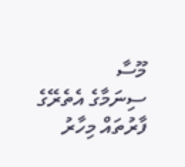މޫސާ
ސިނަމާގެ އެތެރޭގެ ފާރުތައް މިހާރު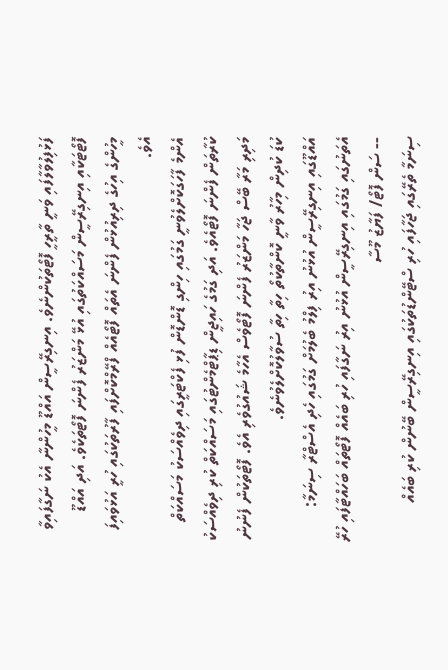ފަޅުފިލުވާލާފައި ވަނީ ތާރީހީ ފޮޓޯތަކުންނެވެ. އިނގިރޭސީން އައްޑޫ މީހުންނާ އެކު ނަގާފައިވާ ފޮޓޯޓަކާއި އިނގިރޭސީން މަސައްކަތުގައި އުޅޭ މަންޒަރު ފެންނަ ފޮޓޯތަކެވެ. އަދި އައްޑޫ މީހުންގެ އިހުގެ ދިރިއުޅުން ފެންނަ އެތައް ފޮޓޯއެއް ފްރޭމްކޮށްފައި ފާރުތަކުގައި ހުރީ އަޅުވައިފަ އެވެ.
އެންމެ ފާހަގަކޮށްލެވުނީ ގަމުގައި ހިންގި ޑޮންޑޮން ފުޅި ފެކްޓަރީގައި ދިވެއްސަކު މަސައްކަތް ކުރާތަން ފެންނަ ފޮޓޯއެވެ. އަދި ގަމުގެ ހައިޖީން ޑިޕާޓްމެންޓުގައި މަސައްކަތް ކުރި ދިވެއްސަކު މަދިރި މަރާ ބޭސް ޖަހާ މަންޒަރު ފެންނަ ފޮޓޯވެސް އެހާމެ ޝައުގުވެރި އެވެ. ފޮޓޯތަކުން ފެނުނު ކުޑަ ކުދިން މިހާރު ވާނީ ކޮންތާކުތޯ ހިތާ ހިތާ ސުވާލުކޮށްލެވުނެވެ.
އައްޑޫގައި އިނގިރޭސީން އުޅުނު އިރު ފިލްމު ބެލުމަށް ގަމުގައި ހެދި އެސްޓްރާ ސިނަމާ: އެތަނުގައި ގަމުގައި އިނގިރޭސީން އުޅުނު އިރު ނަގާފައި ހުރި ބައެއް ފޮޓޯތައް ބަހައްޓާފައި ހުރޭ -- ސަން ފޮޓޯ/ ފަޔާޒު މޫސާ
ސިނަމާ ތެރޭގައި ޖަހާފައި ހުރި ސްޓޭންޑުތަކުގައި އިނގިރޭސީން ބޭނުން ކުރި ބައެއް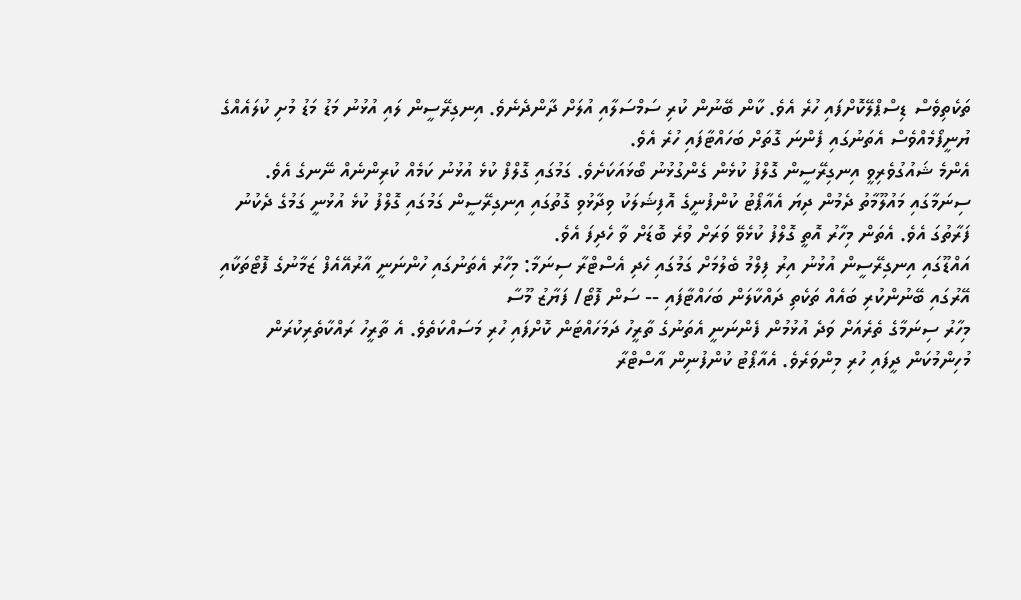ތަކެތިވެސް ޑިސްޕްލޭކޮށްފައި ހުރެ އެވެ. ކާން ބޭނުން ކުރި ސަމްސަލާއި އުލަށް ދާންދެނެވެ. އިނގިރޭސީން ލައި އުޅުނު މަޑު މަޑު މުށި ކުލައެއްގެ ޔުނީފޯމެއްވެސް އެތަނުގައި ފެންނަ ގޮތަށް ބަހައްޓާފައި ހުރެ އެވެ.
އެންމެ ޝައުގުވެރިވީ އިނގިރޭސީން ގޮލްފު ކުޅެން ގެންގުޅުނު ބޯޅައަކަށެވެ. ގަމުގައި ގޮލްފް ކުޅެ އުޅުނު ކަމެއް ކުރިންނެއް ނޭނގެ އެވެ. ސިނަމާގައި މައުލޫމާތު ދެމުން ދިޔަ އެއާޕޯޓު ކުންފުނީގެ އޮފިޝަލަކު ވިދާޅުވި ގޮތުގައި އިނގިރޭސީން ގަމުގައި ގޮލްފު ކުޅެ އުޅުނީ ގަމުގެ ދެކުނު ފަރާތުގަ އެވެ. އެތަން މިހާރު އޮތީ ގޮލްފު ކުޅެވޭ ވަރަށް ވުރެ ބޮޑަށް ވާ ހެދިފަ އެވެ.
އައްޑޫގައި އިނގިރޭސީން އުޅުނު އިރު ފިލްމު ބެލުމަށް ގަމުގައި ހެދި އެސްޓްރާ ސިނަމާ: މިހާރު އެތަނުގައި ހުންނަނީ އާރުއޭއެފް ޒަމާނުގެ ފޮޓޯތަކާއި އޭރުގައި ބޭނުންކުރި ބައެއް ތަކެތި ދައްކާލަން ބަހައްޓާފައި -- ސަން ފޮޓޯ/ ފަޔާޒު މޫސާ
މިހާރު ސިނަމާގެ ތެރެއަށް ވަދެ އުޅުމުން ފެންނަނީ އެތަނުގެ ތާރީހު ދަމަހައްޓަން ކޮށްފައި ހުރި މަސައްކަތެވެ. އެ ތާރީހު ރައްކާތެރިކުރަން މުހިންމުކަން ދީފައި ހުރި މިންވަރެވެ. އެއާޕޯޓު ކުންފުނިން އާސްޓްރާ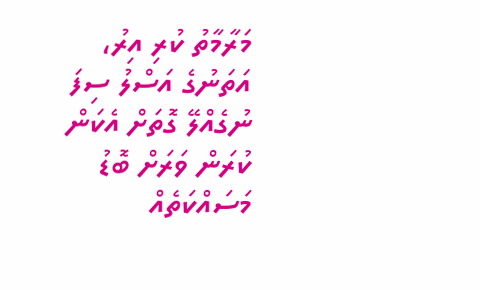މަރާމާތު ކުރި އިރު، އަތަނުގެ އަސްލު ސިފަ ނުގެއްލޭ ގޮތަށް އެކަން ކުރަން ވަރަށް ބޮޑު މަސައްކަތެއް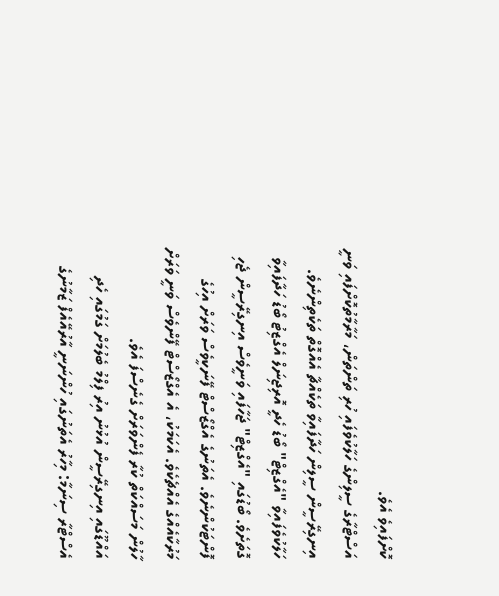ކޮށްފައިވެ އެވެ.
އަސްޓްރާގެ ސީލިންގެ ހަލާކުވެފައި ހުރި ތަންތަން، މަރާމާތުކޮށްފައި ވަނީ އިނގިރޭސީން ސީލިން ހަދާފައިވާ ތަކެއްޗާ އެއްގޮތް ތަކެތިންނެވެ. ހަލާކުވެފައިވާ "އެގްޒިޓް" ބޯޑު ހެދީ އޮރިޖިނަލް އެގްޒިޓު ބޯޑު ހަދާފައިވާ ގޮތަށެވެ. ބޯޑުގައި "އެގްޒިޓް" ޖަހާފައި ވަނީވެސް އިނގިރޭސީން ޖެހި ފޮންޓަކުންނެވެ. އެތަނުގެ އެގްޒޯސްޓް ފޭނަކީވެސް ވަރަށް އިހުގެ މަރުކާއެއްގެ އެއްޗެކެވެ. އެކަމަކު، އެ އެގްޒޯސްޓް ފޭންވެސް ވަނީ ވަރަށް ހާލުން މަސައްކަތް ކުރާ ފެންވަރަށް ގެނެސްފަ އެވެ.
އައްޑޫގައި އިނގިރޭސީން އުޅުނު އިރު ފިލްމު ބެލުމަށް ގަމުގައި ހެދި އެސްޓްރާ ސިނަމާ: މިހާރު އެތަނުގައި ހުންނަނީ އާރުއޭއެފް ޒަމާނުގެ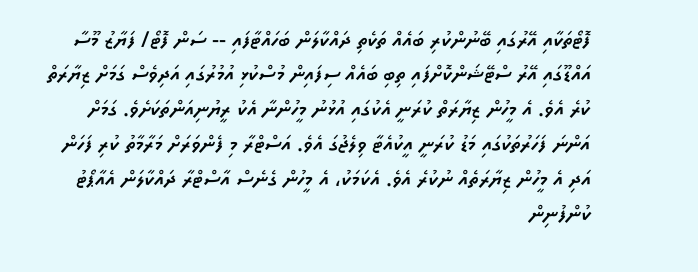ފޮޓޯތަކާއި އޭރުގައި ބޭނުންކުރި ބައެއް ތަކެތި ދައްކާލަން ބަހައްޓާފައި -- ސަން ފޮޓޯ/ ފަޔާޒު މޫސާ
އައްޑޫގައި އޭރު ސްޓޭޝަންކޮށްފައި ތިބި ބައެއް ސިފައިން މުސްކުޅި އުމުރުގައި އަދިވެސް ގަމަށް ޒިޔާރަތް ކުރެ އެވެ. އެ މީހުން ޒިޔާރަތް ކުރަނީ އެކުގައި އުޅުނު މީހުންނާ އެކު ރީޔުނިއަންތަކަށެވެ. ގަމަށް އަންނަ ފަހަރުތަކުގައި މަޑު ކުރަނީ އީކުއެޓާ ވިލެޖުގަ އެވެ. އަސްޓްރާ މި ފެންވަރަށް މަރާމާތު ކުރި ފަހަން އަދި އެ މީހުން ޒިޔާރަތެއް ނުކުރެ އެވެ. އެކަމަކު، އެ މީހުން ގެނެސް އާސްޓްރާ ދައްކާލަން އެއާޕޯޓު ކުންފުނިން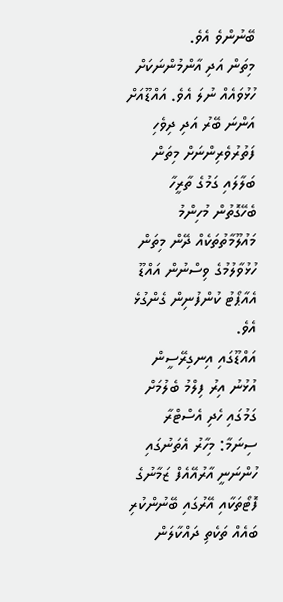ބޭނުންވެ އެވެ.
މިތަން އަދި އާންމުންނަކަށް ހުޅުވައެއް ނުލަ އެވެ. އައްޑޫއަށް އަންނަ ބޭރު އަދި ދިވެހި ފަތުރުވެރިންނަށް މިތަން ބަލާލައި ގަމުގެ ތާރީހާ ބެހޭގޮތުން މުހިންމު މައުލޫމާތުތަކެއް ދޭން މިތަން ހުޅުވާލުމުގެ ވިސްނުން އައްޑޫ އެއާޕޯޓު ކުންފުނިން ގެންގުޅެ އެވެ.
އައްޑޫގައި އިނގިރޭސީން އުޅުނު އިރު ފިލްމު ބެލުމަށް ގަމުގައި ހެދި އެސްޓްރާ ސިނަމާ: މިހާރު އެތަނުގައި ހުންނަނީ އާރުއޭއެފް ޒަމާނުގެ ފޮޓޯތަކާއި އޭރުގައި ބޭނުންކުރި ބައެއް ތަކެތި ދައްކާލަން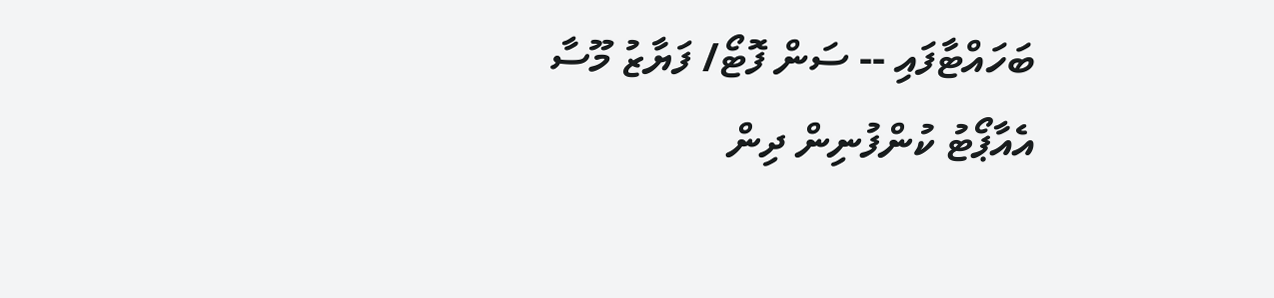ބަހައްޓާފައި -- ސަން ފޮޓޯ/ ފަޔާޒު މޫސާ
އެއާޕޯޓު ކުންފުނިން ދިން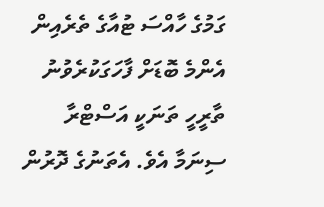ގަމުގެ ހާއްސަ ޓުއާގެ ތެރެއިން އެންމެ ބޮޑަށް ފާހަގަކުރެވުނު ތާރީހީ ތަނަކީ އަސްޓްރާ ސިނަމާ އެވެ. އެތަނުގެ ދޮރުން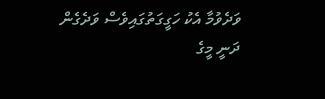ވަދެވުމާ އެކު ހަގީގަތުގައިވެސް ވަދެގެން ދަނީ މީގެ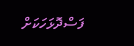ފަސްދޮޅަހަކަށް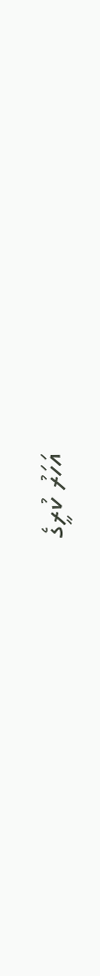އަހަރު ކުރީގެ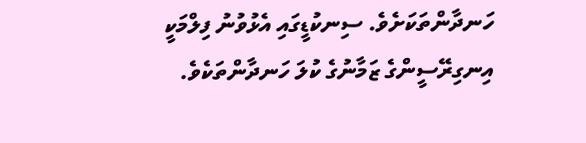ހަނދާންތަކަށެވެ. ސިނކުޑީގައި އެޅުވުނު ފިލްމަކީ އިނގިރޭސީންގެ ޒަމާނުގެ ކުލަ ހަނދާންތަކެވެ.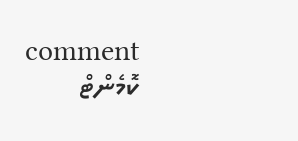comment ކޮމެންޓް